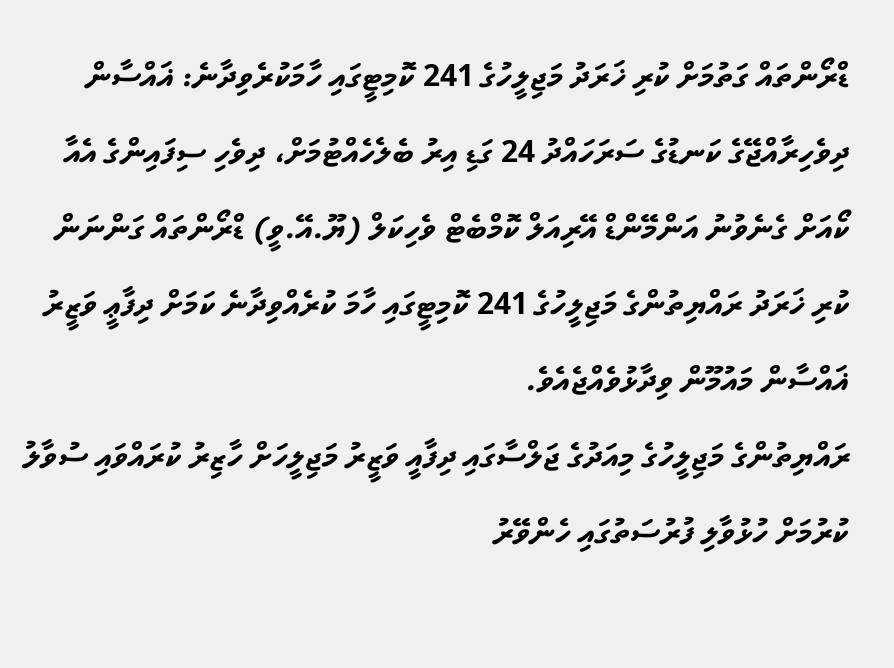ޑްރޯންތައް ގަތުމަށް ކުރި ޚަރަދު މަޖިލީހުގެ 241 ކޮމިޓީގައި ހާމަކުރެވިދާނެ: ޣައްސާން
ދިވެހިރާއްޖޭގެ ކަނޑުގެ ސަރަހައްދު 24 ގަޑި އިރު ބެލެހެއްޓުމަށް، ދިވެހި ސިފައިންގެ އެއާ ކޯއަށް ގެނެވުނު އަންމޭންޑް އޭރިއަލް ކޮމްބެޓް ވެހިކަލް (ޔޫ.އޭ.ވީ) ޑްރޯންތައް ގަންނަން ކުރި ޚަރަދު ރައްޔިތުންގެ މަޖިލީހުގެ 241 ކޮމިޓީގައި ހާމަ ކުރެއްވިދާނެ ކަމަށް ދިފާޢީ ވަޒީރު ޣައްސާން މައުމޫން ވިދާޅުވެއްޖެއެވެ.
ރައްޔިތުންގެ މަޖިލީހުގެ މިއަދުގެ ޖަލްސާގައި ދިފާއީ ވަޒީރު މަޖިލީހަށް ހާޒިރު ކުރައްވައި ސުވާލު ކުރުމަށް ހުޅުވާލި ފުރުސަތުގައި ހެންވޭރު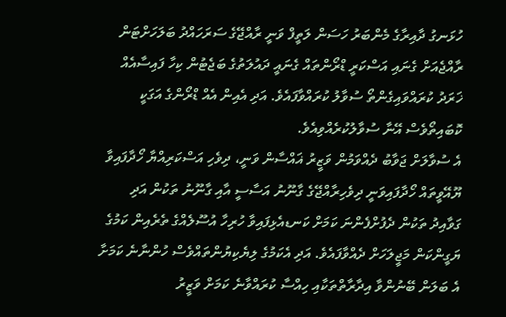ހުޅަނގު ދާއިރާގެ މެންބަރު ހަސަން ލަތީފް ވަނީ ރާއްޖޭގެ ސަރަހައްދު ބަލަހަށްޓަން ރާއްޖެއަށް ގެނައި އަސްކަރީ ޑްރޯންތައް ގެނައީ ދައުލަތުގެ ބަޖެޓުން ކިހާ ފައިސާއެއް ޚަރަދު ކުރައްވައިގެންތޯ ސުވާލު ކުރައްވާފައެވެ. އަދި އެއިން އެއް ޑްރޯންގެ އަގަކީ ކޮބައިތޯވެސް އޭނާ ސުވާލުކުރެއްވިއެވެ.
އެ ސުވާލަށް ޖަވާބު ދެއްވަމުން ވަޒީރު ޣައްސާން ވަނީ، ދިވެހި އަސްކަރިއްޔާ ހޯދާފައިވާ ޔޫއޭވީތައް ހޯދާފައިވަނީ ދިވެހިރާއްޖޭގެ ގާނޫނު އަސާސީ އާއި ގާނޫނު ތަކުން އަދި ގަވާއިދު ތަކުން ދެފުށްފެންނަ ކަމަށް ކަނޑއެޅިފައިވާ ހުރިހާ އުސޫލެއްގެ ތެރެއިން ކަމުގެ ޔަގީންކަން މަޖީލަހަށް ދެއްވާފައެވެ. އަދި އެކަމުގެ ލިޔެކިޔުންތައްވެސް ހުންނާނެ ކަމަށާ އެ ބަލަން ބޭނުންވާ އިދާރާތްތަކާއި ހިއްސާ ކުރައްވާނެ ކަމަށް ވަޒީރު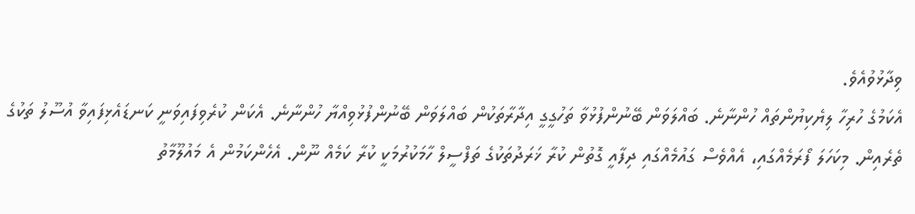ވިދާޅުވުއެވެ.
އެކަމުގެ ހުރިހާ ލިޔެކިޔުންތައް ހުންނާނެ. ބައްލަވަން ބޭނުންފުޅުވާ ތަހުގީގީ އިދާރާތަކުން ބައްލަވަން ބޭނުންފުޅުވިއްޔާ ހުންނާނެ. އެކަން ކުރެވިފައިވަނީ ކަނޑައެޅިފައިވާ އުސޫލު ތަކުގެ ތެރެއިން. މިކަހަލަ ފޯރަމެއްގައި، އެއްވެސް ގައުމެއްގައި ދިފާއީ ގޮތުން ކުރާ ޚަރަދުތަކުގެ ތަފްސީލް ހާމަކުރުމަކީ ކުރާ ކަމެއް ނޫން. އެހެންކަމުން އެ މައުލޫމާތު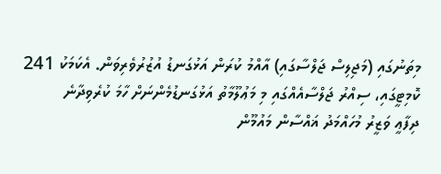މިތަނުގައި (މަޖިލިސް ޖަލްސާގައި) އާއްމު ކުރަން އަޅުގަނޑު އުޒުރުވެރިވަން. އެކަމަކު 241 ކޮމިޓީގައި، ސިއްރު ޖަލްސާއެއްގައި މި މަޢުލޫމާތު އަޅުގަނޑުމެންނަށް ހާމަ ކުރެވިދާނެ
ދިފާޢީ ވަޒީރު މުހައްމަދު ޣައްސާން މައުމޫން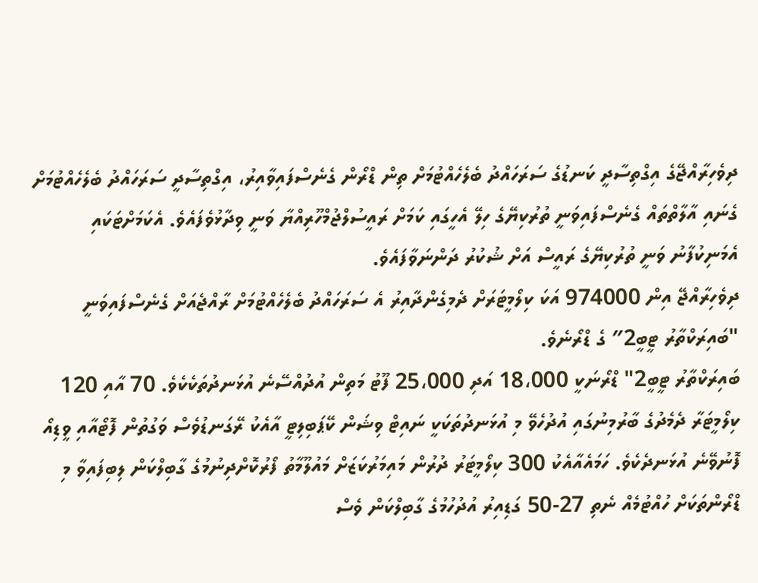ދިވެހިރާއްޖޭގެ އިގްތިސާދީ ކަނޑުގެ ސަރަހައްދު ބެލެހެއްޓުމަށް ތިން ޑްރޯން ގެނެސްފައިވާއިރު، އިގްތިސާދީ ސަރަހައްދު ބެލެހެއްޓުމަށް ގެނައި އާލާތްތައް ގެނެސްފައިވަނީ ތުރުކިޔޭގެ ހިލޭ އެހީގައި ކަމަށް ރައީސުލްޖުމްހޫރިއްޔާ ވަނީ ވިދާޅުވެފައެވެ. އެކަމަށްޓަކައި އެމަނިކުފާނު ވަނީ ތުރުކިޔޭގެ ރައީސް އަށް ޝުކުރު ދަންނަވާފައެވެ.
ދިވެހިރާއްޖޭ އިން 974000 އަކަ ކިލޯމީޓަރަށް ދެމިގެންދާއިރު އެ ސަރަހައްދު ބެލެހެއްޓުމަށް ރާއްޖެއަށް ގެނެސްފައިވަނީ "ބައިރަކްތާރު ޓީބީ2″ ގެ ޑްރޯނެވެ.
ބައިރަކްތާރު ޓީބީ2" ޑްރޯނަކީ 18،000 އަދި 25،000 ފޫޓު މަތިން އުދުއްސޭނެ އުޅަނދުތަކެކެވެ. 70 އާއި 120 ކިލޯމީޓަރާ ދެމެދުގެ ބާރުމިނުގައި އުދުހެވޭ މި އުޅަނދުތަކަކީ ނައިޓް ވިޝަން ކޭޕަބިލިޓީ އާއެކު ރޭގަނޑުވެސް ވަގުތުން ފޮޓޯއާއި ވީޑިއޯ ފޮނުވޭނެ އުޅަނދެކެވެ. ހަމައެއާއެކު 300 ކިލޯމީޓަރު ދުރުން މައިމަރުކަޒަށް މައުލޫމާތު ފޯރުކޮށްދިނުމުގެ ގާބިލްކަން ލިބިފައިވާ މި ޑްރޯންތަކަށް ހުއްޓުމެއް ނެތި 27-50 ގަޑިއިރު އުދުހުމުގެ ގާބިލްކަން ވެސް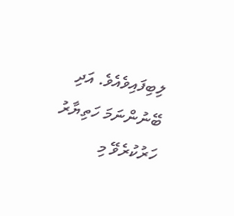ލިބިފައިވެއެވެ. އަދި ބޭނުންނަމަ ހަތިޔާރު ހަރުކުރެވޭ މި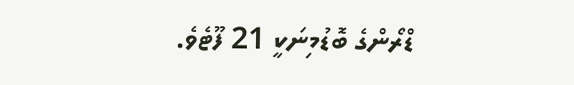ޑްރޯންގެ ބޮޑުމިނަކީ 21 ފޫޓެވެ.